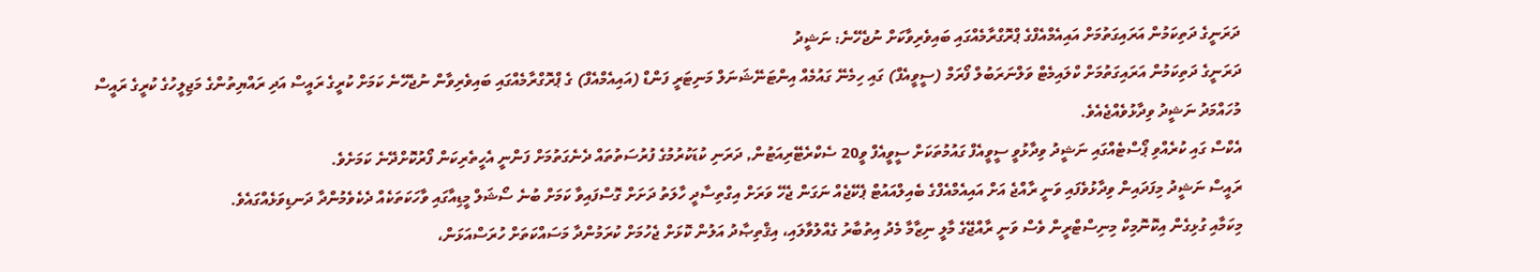ދަރަނީގެ ދަތިކަމުން އަރައިގަތުމަށް އައިއެމްއެފްގެ ޕްރޮގްރާމެއްގައި ބައިވެރިވާކަށް ނުޖެހޭނެ: ނަޝީދު
ދަރަނީގެ ދަތިކަމުން އަރައިގަތުމަށް ކްލައިމެޓް ވަލްނަރަބުލް ފޯރަމް (ސީވީއެފް) ގައި ހިމެނޭ ގައުމެއް އިންޓަނޭޝަނަލް މަނިޓަރީ ފަންޑް (އައިއެމްއެފް) ގެ ޕްރޮގްރާމެއްގައި ބައިވެރިވާން ނުޖެހޭނެ ކަމަށް ކުރީގެ ރައީސް އަދި ރައްޔިތުންގެ މަޖިލީހުގެ ކުރީގެ ރައީސް މުހައްމަދު ނަޝީދު ވިދާޅުވެއްޖެއެވެ.
އެކްސް ގައި ކުރެއްވި ޕޯސްޓެއްގައި ނަޝީދު ވިދާޅުވީ ސީވީއެފް ގައުމުތަކަށް ސީވީއެފް ވީ20 ސެކްރެޓޭރިއަޓުން, ދަރަނި ކުޑަކުރުމުގެ ފުރުސަތުތައް ދެނެގަތުމަށް ފަންނީ އެހީތެރިކަން ފޯރުކޮށްދޭނެ ކަމަށެވެ.
ރައީސް ނަޝީދު މިފަދައިން ވިދާޅުވެފައި ވަނީ ރާއްޖެ އަށް އައިއެމްއެފްގެ ބެއިލްއައުޓް ޕެކޭޖެއް ނަގަން ޖެހޭ ވަރަށް އިގްތިސާދީ ހާލަތު ދަށަށް ގޮސްފައިވާ ކަމަށް ބުނެ ސޯޝަލް މީޑިއާގައި ވާހަކަތަކެއް ދެކެވެމުންދާ ދަނޑިވަޅެއްގައެވެ.
މިކަމާއި ގުޅިގެން އިކޮނޮމިކް މިނިސްޓްރީން ވެސް ވަނީ ރާއްޖޭގެ މާލީ ނިޒާމާ މެދު އިތުބާރު ގެއްލުވާލައި، އިޤްތިޞާދު އަލުން ކޮޅަށް ޖެހުމަށް ކުރަމުންދާ މަސައްކަތަށް ހުރަސްއަޅަން،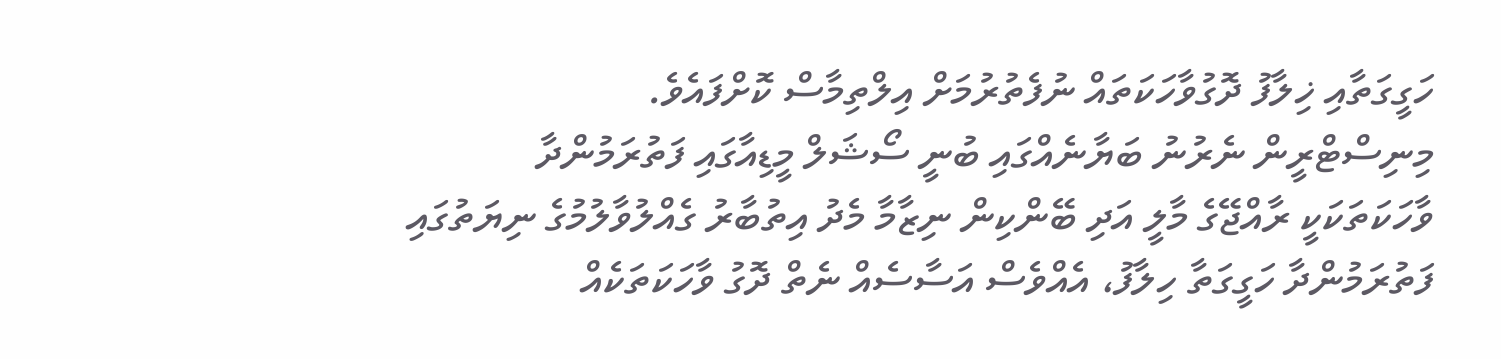ހަގީގަތާއި ޚިލާފު ދޮގުވާހަކަތައް ނުފެތުރުމަށް އިލްތިމާސް ކޮށްފައެވެ.
މިނިސްޓްރީން ނެރުނު ބަޔާނެއްގައި ބުނީ ސޯޝަލް މީޑިއާގައި ފަތުރަމުންދާ ވާހަކަތަކަކީ ރާއްޖޭގެ މާލީ އަދި ބޭންކިން ނިޒާމާ މެދު އިތުބާރު ގެއްލުވާލުމުގެ ނިޔަތުގައި ފަތުރަމުންދާ ހަގީގަތާ ހިލާފު، އެއްވެސް އަސާސެއް ނެތް ދޮގު ވާހަކަތަކެއް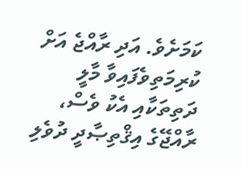ކަމަށެވެ. އަދި ރާއްޖެ އަށް ކުރިމަތިވެފައިވާ މާލީ ދަތިތަކާއި އެކު ވެސް، ރާއްޖޭގެ އިޤްތިޞާދީ ދުވެލި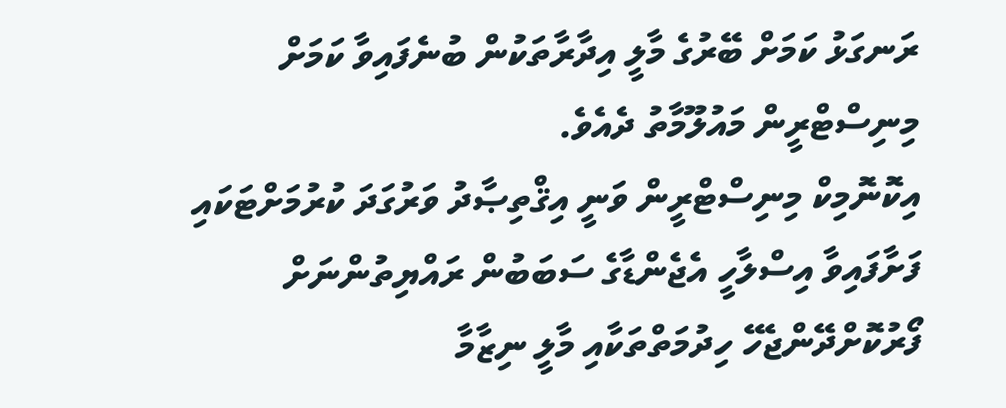ރަނގަޅު ކަމަށް ބޭރުގެ މާލީ އިދާރާތަކުން ބުނެފައިވާ ކަމަށް މިނިސްޓްރީން މައުލޫމާތު ދެއެވެ.
އިކޮނޮމިކް މިނިސްޓްރީން ވަނީ އިޤްތިޞާދު ވަރުގަދަ ކުރުމަށްޓަކައި ފަށާފައިވާ އިސްލާހީ އެޖެންޑާގެ ސަބަބުން ރައްޔިތުންނަށް ފޯރުކޮށްދޭންޖެހޭ ހިދުމަތްތަކާއި މާލީ ނިޒާމާ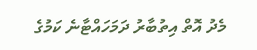މެދު އޮތް އިތުބާރު ދަމަހައްޓާނެ ކަމުގެ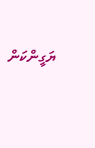ޔަގީންކަން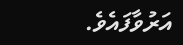އަރުވާފައެވެ.